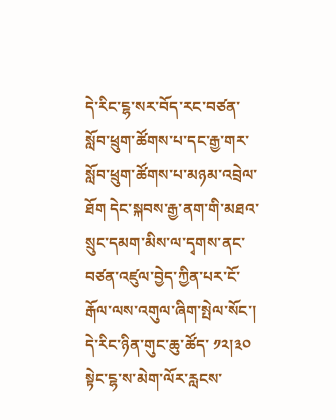དེ་རིང་ངྷ་སར་བོད་རང་བཙན་སློབ་ཕྲུག་ཚོགས་པ་དང་རྒྱ་གར་སློབ་ཕྲུག་ཚོགས་པ་མཉམ་འབྲེལ་ཐོག དེང་སྐབས་རྒྱ་ནག་གི་མཐའ་སྲུང་དམག་མིས་ལ་དྭགས་ནང་བཙན་འཛུལ་བྱེད་ཀྱིན་པར་ངོ་རྒོལ་ལས་འགུལ་ཞིག་སྤེལ་སོང་།
དེ་རིང་ཉིན་གུང་ཆུ་ཚོད་ ༡༢།༣༠ སྟེང་ངྷ་ས་མེག་ལོར་རླངས་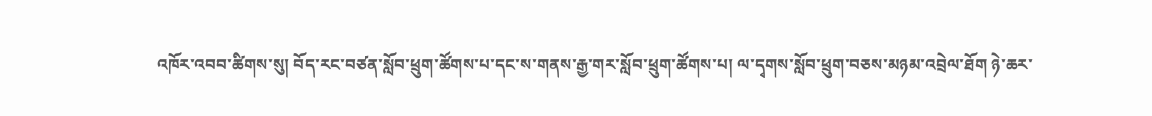འཁོར་འབབ་ཚིགས་སུ། བོད་རང་བཙན་སློབ་ཕྲུག་ཚོགས་པ་དང་ས་གནས་རྒྱ་གར་སློབ་ཕྲུག་ཚོགས་པ། ལ་དྭགས་སློབ་ཕྲུག་བཅས་མཉམ་འབྲེལ་ཐོག ཉེ་ཆར་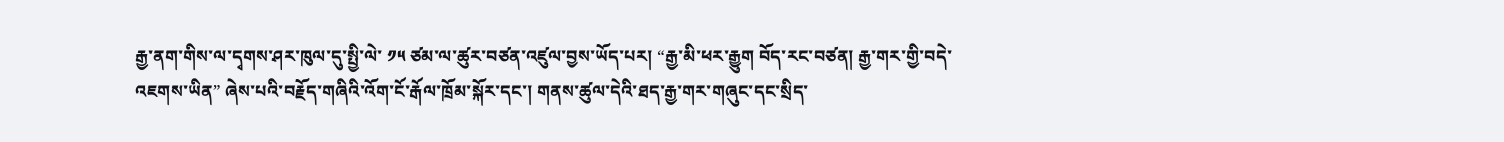རྒྱ་ནག་གིས་ལ་དྭགས་ཤར་ཁུལ་དུ་སྤྱི་ལེ་ ༡༥ ཙམ་ལ་ཚུར་བཙན་འཛུལ་བྱས་ཡོད་པར། “རྒྱ་མི་ཕར་རྒྱུག བོད་རང་བཙན། རྒྱ་གར་གྱི་བདེ་འཇགས་ཡིན” ཞེས་པའི་བརྗོད་གཞིའི་འོག་ངོ་རྒོལ་ཁྲོམ་སྐོར་དང་། གནས་ཚུལ་དེའི་ཐད་རྒྱ་གར་གཞུང་དང་སྲིད་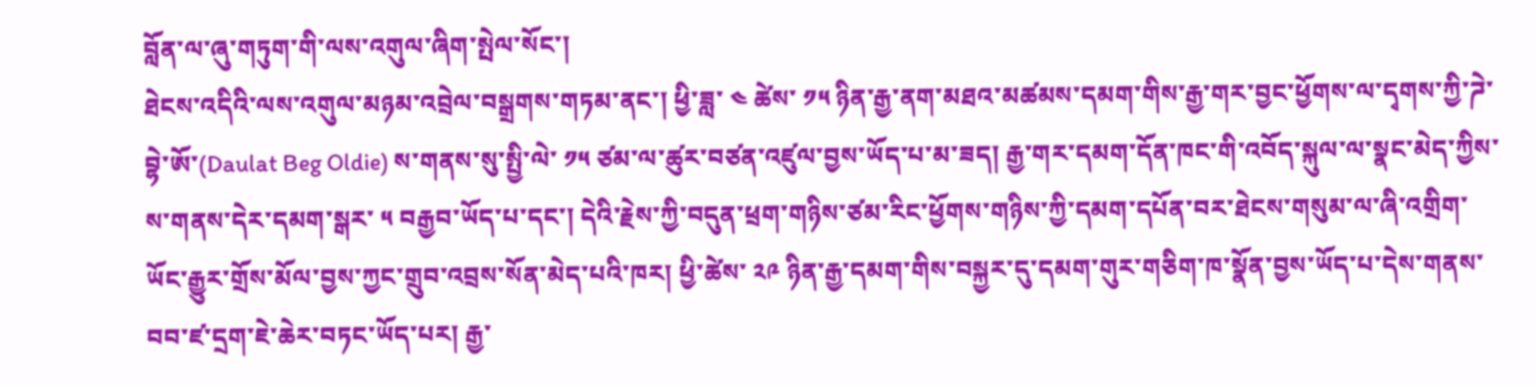བློན་ལ་ཞུ་གཏུག་གི་ལས་འགུལ་ཞིག་སྤེལ་སོང་།
ཐེངས་འདིའི་ལས་འགུལ་མཉམ་འབྲེལ་བསྒྲགས་གཏམ་ནང་། ཕྱི་ཟླ་ ༤ ཚེས་ ༡༥ ཉིན་རྒྱ་ནག་མཐའ་མཚམས་དམག་གིས་རྒྱ་གར་བྱང་ཕྱོགས་ལ་དྭགས་ཀྱི་ཌེ་བྷེ་ཨོ་(Daulat Beg Oldie) ས་གནས་སུ་སྤྱི་ལེ་ ༡༥ ཙམ་ལ་ཚུར་བཙན་འཛུལ་བྱས་ཡོད་པ་མ་ཟད། རྒྱ་གར་དམག་དོན་ཁང་གི་འབོད་སྐུལ་ལ་སྣང་མེད་ཀྱིས་ས་གནས་དེར་དམག་སྒར་ ༥ བརྒྱབ་ཡོད་པ་དང་། དེའི་རྗེས་ཀྱི་བདུན་ཕྲག་གཉིས་ཙམ་རིང་ཕྱོགས་གཉིས་ཀྱི་དམག་དཔོན་བར་ཐེངས་གསུམ་ལ་ཞི་འགྲིག་ཡོང་རྒྱུར་གྲོས་མོལ་བྱས་ཀྱང་གྲུབ་འབྲས་སོན་མེད་པའི་ཁར། ཕྱི་ཚེས་ ༢༩ ཉིན་རྒྱ་དམག་གིས་བསྐྱར་དུ་དམག་གུར་གཅིག་ཁ་སྣོན་བྱས་ཡོད་པ་དེས་གནས་བབ་ཛ་དྲག་ཇེ་ཆེར་བཏང་ཡོད་པར། རྒྱ་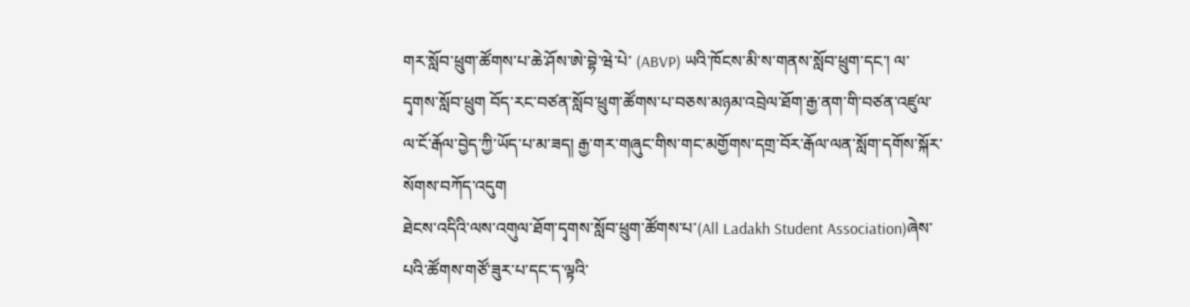གར་སློབ་ཕྲུག་ཚོགས་པ་ཆེ་ཤོས་ཨེ་བྷེ་ཝེ་པེ་ (ABVP) ཡའི་ཁོངས་མི་ས་གནས་སློབ་ཕྲུག་དང་། ལ་དྭགས་སློབ་ཕྲུག བོད་རང་བཙན་སློབ་ཕྲུག་ཚོགས་པ་བཅས་མཉམ་འབྲེལ་ཐོག་རྒྱ་ནག་གི་བཙན་འཛུལ་ལ་ངོ་རྒོལ་བྱེད་ཀྱི་ཡོད་པ་མ་ཟད། རྒྱ་གར་གཞུང་གིས་གང་མགྱོགས་དགྲ་བོར་རྒོལ་ལན་སློག་དགོས་སྐོར་སོགས་བཀོད་འདུག
ཐེངས་འདིའི་ལས་འགུལ་ཐོག་དྭགས་སློབ་ཕྲུག་ཚོགས་པ་(All Ladakh Student Association)ཞེས་པའི་ཚོགས་གཙོ་ཟུར་པ་དང་ད་ལྟའི་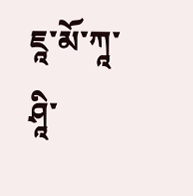ཇཱ་མོ་ཀཱ་ཤཱི་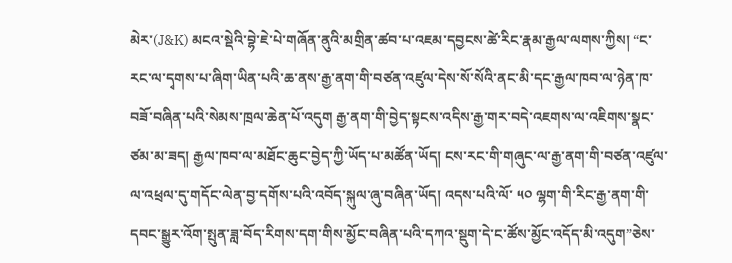མེར་(J&K) མངའ་སྡེའི་བྷེ་ཇེ་པེ་གཞོན་ནུའི་མགྲིན་ཚབ་པ་འཇམ་དབྱངས་ཚེ་རིང་རྣམ་རྒྱལ་ལགས་ཀྱིས། “ང་རང་ལ་དྭགས་པ་ཞིག་ཡིན་པའི་ཆ་ནས་རྒྱ་ནག་གི་བཙན་འཛུལ་དེས་སོ་སོའི་ནང་མི་དང་རྒྱལ་ཁབ་ལ་ཉེན་ཁ་བཟོ་བཞིན་པའི་སེམས་ཁྲལ་ཆེན་པོ་འདུག རྒྱ་ནག་གི་བྱེད་སྟངས་འདིས་རྒྱ་གར་བདེ་འཇགས་ལ་འཇིགས་སྣང་ཙམ་མ་ཟད། རྒྱལ་ཁབ་ལ་མཐོང་ཆུང་བྱེད་ཀྱི་ཡོད་པ་མཚོན་ཡོད། ངས་རང་གི་གཞུང་ལ་རྒྱ་ནག་གི་བཙན་འཛུལ་ལ་འཕྲལ་དུ་གདོང་ལེན་བྱ་དགོས་པའི་འབོད་སྐུལ་ཞུ་བཞིན་ཡོད། འདས་པའི་ལོ་ ༥༠ ལྷག་གི་རིང་རྒྱ་ནག་གི་དབང་སྒྱུར་འོག་སྤུན་ཟླ་བོད་རིགས་དག་གིས་མྱོང་བཞིན་པའི་དཀའ་སྡུག་དེ་ང་ཚོས་མྱོང་འདོད་མི་འདུག”ཅེས་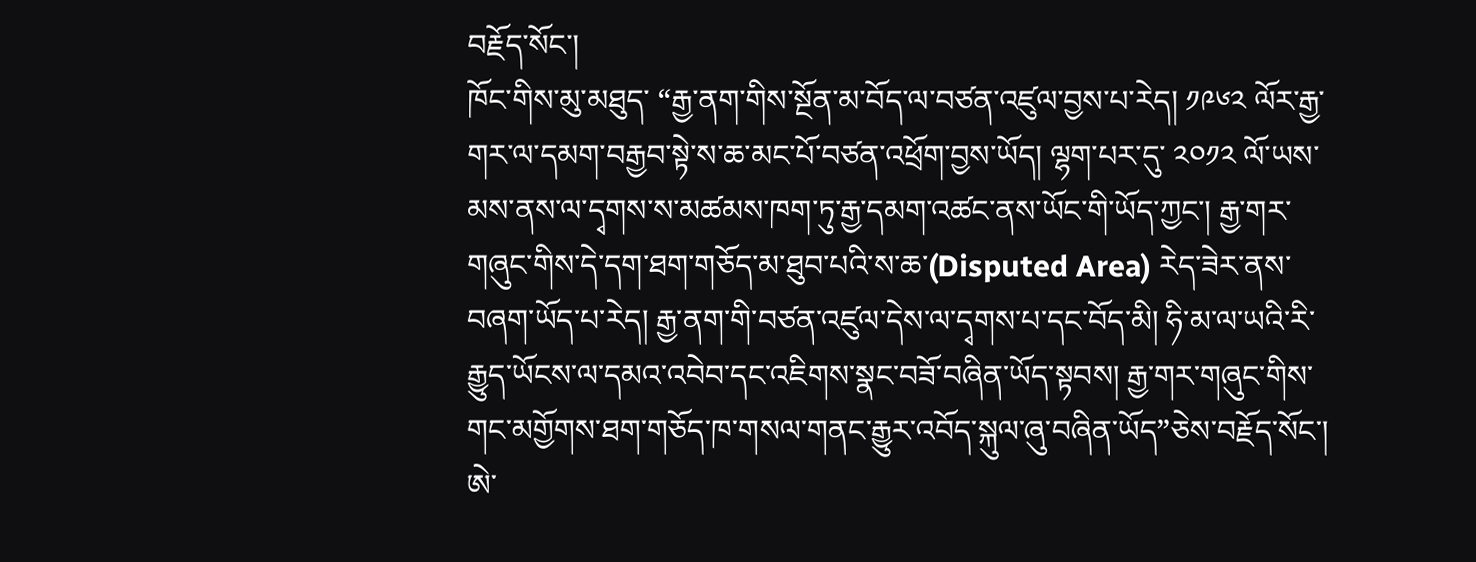བརྗོད་སོང་།
ཁོང་གིས་མུ་མཐུད་ “རྒྱ་ནག་གིས་སྔོན་མ་བོད་ལ་བཙན་འཛུལ་བྱས་པ་རེད། ༡༩༦༢ ལོར་རྒྱ་གར་ལ་དམག་བརྒྱབ་སྟེ་ས་ཆ་མང་པོ་བཙན་འཕྲོག་བྱས་ཡོད། ལྷག་པར་དུ་ ༢༠༡༢ ལོ་ཡས་མས་ནས་ལ་དྭགས་ས་མཚམས་ཁག་ཏུ་རྒྱ་དམག་འཚང་ནས་ཡོང་གི་ཡོད་ཀྱང་། རྒྱ་གར་གཞུང་གིས་དེ་དག་ཐག་གཅོད་མ་ཐུབ་པའི་ས་ཆ་(Disputed Area) རེད་ཟེར་ནས་བཞག་ཡོད་པ་རེད། རྒྱ་ནག་གི་བཙན་འཛུལ་དེས་ལ་དྭགས་པ་དང་བོད་མི། ཧི་མ་ལ་ཡའི་རི་རྒྱུད་ཡོངས་ལ་དམའ་འབེབ་དང་འཇིགས་སྣང་བཟོ་བཞིན་ཡོད་སྟབས། རྒྱ་གར་གཞུང་གིས་གང་མགྱོགས་ཐག་གཅོད་ཁ་གསལ་གནང་རྒྱུར་འབོད་སྐུལ་ཞུ་བཞིན་ཡོད”ཅེས་བརྗོད་སོང་།
ཨེ་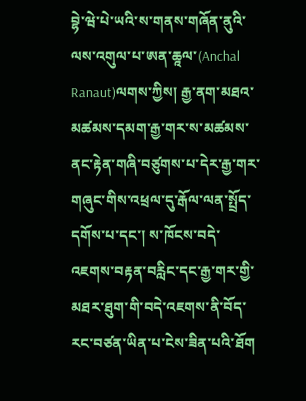བྷེ་ཝེ་པེ་ཡའི་ས་གནས་གཞོན་ནུའི་ལས་འགུལ་པ་ཨན་ཆཱལ་(Anchal Ranaut)ལགས་ཀྱིས། རྒྱ་ནག་མཐའ་མཚམས་དམག་རྒྱ་གར་ས་མཚམས་ནང་རྟེན་གཞི་བཙུགས་པ་དེར་རྒྱ་གར་གཞུང་གིས་འཕྲལ་དུ་རྒོལ་ལན་སྤྲོད་དགོས་པ་དང་། ས་ཁོངས་བདེ་འཇགས་བརྟན་བརླིང་དང་རྒྱ་གར་གྱི་མཐར་ཐུག་གི་བདེ་འཇགས་ནི་བོད་རང་བཙན་ཡིན་པ་ངེས་ཟིན་པའི་ཐོག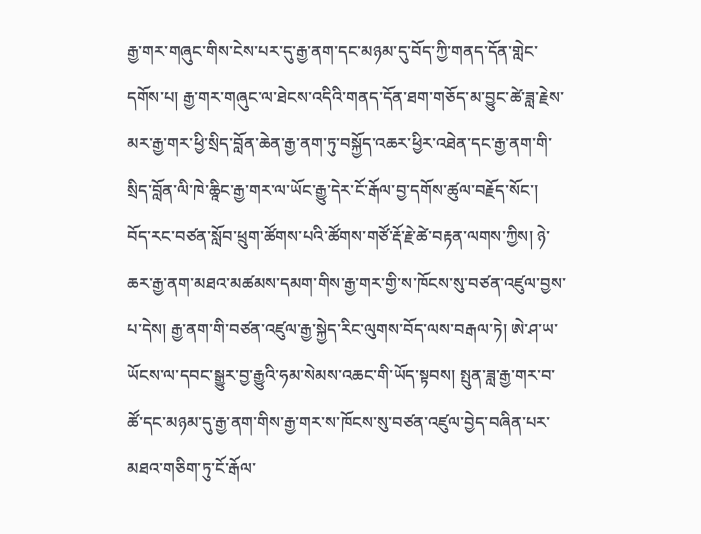རྒྱ་གར་གཞུང་གིས་ངེས་པར་དུ་རྒྱ་ནག་དང་མཉམ་དུ་བོད་ཀྱི་གནད་དོན་གླེང་དགོས་པ། རྒྱ་གར་གཞུང་ལ་ཐེངས་འདིའི་གནད་དོན་ཐག་གཅོད་མ་བྱུང་ཚེ་ཟླ་རྗེས་མར་རྒྱ་གར་ཕྱི་སྲིད་བློན་ཆེན་རྒྱ་ནག་ཏུ་བསྐྱོད་འཆར་ཕྱིར་འཐེན་དང་རྒྱ་ནག་གི་སྲིད་བློན་ལི་ཁེ་ཆཱིང་རྒྱ་གར་ལ་ཡོང་རྒྱུ་དེར་ངོ་རྒོལ་བྱ་དགོས་ཚུལ་བརྗོད་སོང་།
བོད་རང་བཙན་སློབ་ཕྲུག་ཚོགས་པའི་ཚོགས་གཙོ་རྡོ་རྗེ་ཚེ་བརྟན་ལགས་ཀྱིས། ཉེ་ཆར་རྒྱ་ནག་མཐའ་མཚམས་དམག་གིས་རྒྱ་གར་གྱི་ས་ཁོངས་སུ་བཙན་འཛུལ་བྱས་པ་དེས། རྒྱ་ནག་གི་བཙན་འཛུལ་རྒྱ་སྐྱེད་རིང་ལུགས་བོད་ལས་བརྒལ་ཏེ། ཨེ་ཤ་ཡ་ཡོངས་ལ་དབང་སྒྱུར་བྱ་རྒྱུའི་ཧམ་སེམས་འཆང་གི་ཡོད་སྟབས། སྤུན་ཟླ་རྒྱ་གར་བ་ཚོ་དང་མཉམ་དུ་རྒྱ་ནག་གིས་རྒྱ་གར་ས་ཁོངས་སུ་བཙན་འཛུལ་བྱེད་བཞིན་པར་མཐའ་གཅིག་ཏུ་ངོ་རྒོལ་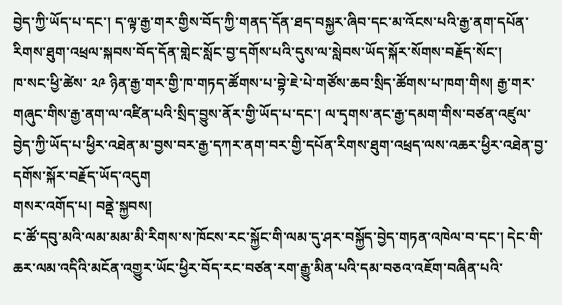བྱེད་ཀྱི་ཡོད་པ་དང་། ད་ལྟ་རྒྱ་གར་གྱིས་བོད་ཀྱི་གནད་དོན་ཐད་བསྐྱར་ཞིབ་དང་མ་འོངས་པའི་རྒྱ་ནག་དཔོན་རིགས་ཐུག་འཕྲལ་སྐབས་བོད་དོན་གླེང་སློང་བྱ་དགོས་པའི་དུས་ལ་སླེབས་ཡོད་སྐོར་སོགས་བརྗོད་སོང་།
ཁ་སང་ཕྱི་ཚེས་ ༢༩ ཉིན་རྒྱ་གར་གྱི་ཁ་གཏད་ཚོགས་པ་བྷེ་ཇེ་པེ་གཙོས་ཆབ་སྲིད་ཚོགས་པ་ཁག་གིས། རྒྱ་གར་གཞུང་གིས་རྒྱ་ནག་ལ་འཛིན་པའི་སྲིད་བྱུས་ནོར་གྱི་ཡོད་པ་དང་། ལ་དྭགས་ནང་རྒྱ་དམག་གིས་བཙན་འཛུལ་བྱེད་ཀྱི་ཡོད་པ་ཕྱིར་འཐེན་མ་བྱས་བར་རྒྱ་དཀར་ནག་བར་གྱི་དཔོན་རིགས་ཐུག་འཕྲད་ལས་འཆར་ཕྱིར་འཐེན་བྱ་དགོས་སྐོར་བརྗོད་ཡོད་འདུག
གསར་འགོད་པ། བནྡེ་སྐྱབས།
ང་ཚོ་དབུ་མའི་ལམ་མམ་མི་རིགས་ས་ཁོངས་རང་སྐྱོང་གི་ལམ་དུ་ཤར་བསྐྱོད་བྱེད་གཏན་འཁེལ་བ་དང་། དེང་གི་ཆར་ལམ་འདིའི་མངོན་འགྱུར་ཡོང་ཕྱིར་བོད་རང་བཙན་རག་རྒྱུ་མིན་པའི་དམ་བཅའ་འཇོག་བཞིན་པའི་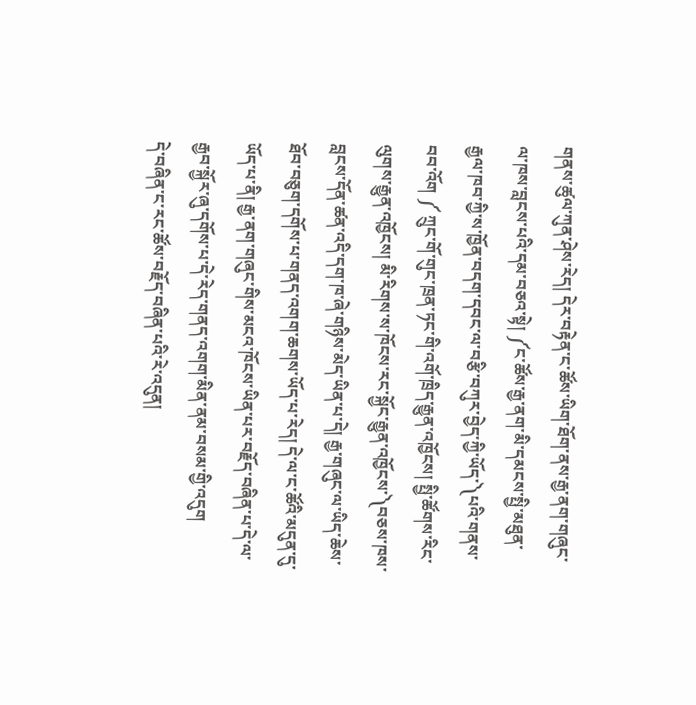གནས་ཚུལ་ཀུན་ཤེས་རེད། དེར་བརྟེན་ང་ཚོས་ཡིག་ཐོག་ནས་རྒྱ་ནག་གཞུང་ལ་ཁས་བླངས་པའི་དམ་བཅའ་སྟེ། ༼ང་ཚོས་རྒྱ་ནག་མི་དམངས་སྤྱི་མཐུན་རྒྱལ་ཁབ་ཀྱི་ས་ཁྱོན་བདག་དབང་ལ་བརྩི་བཀུར་བྱེད་ཀྱི་ཡོད་༽པའི་གནས་བབ་འོག ༼ ཀྲུང་གོ་གུང་ཁྲན་ཏང་གི་འགོ་ཁྲིད་རྒྱུན་འཁྱོངས། སྤྱི་ཚོགས་རིང་ལུགས་རྒྱུན་འཁྱོངས། མི་རིགས་ས་ཁོངས་རང་སྐྱོང་རྒྱུན་འཁྱོངས་༽བཅས་ཁས་བླངས་དོན་ཚན་འདི་དག་ཁ་ཞེ་གཉིས་མེད་ཡིན་པ་དེ། རྒྱ་གཞུང་ལ་ཡིད་ཆེས་ཐོབ་བཅུག་དགོས་པ་གནད་འགག་ཆགས་ཡོད་པ་རེད། དེ་ལ་ང་ཚོའི་མདུན་དུ་ཡོད་པ་ནི། རྒྱ་ནག་གཞུང་གིས་མངའ་ཁོངས་ཡིན་པར་བརྗོད་བཞིན་པ་དེ་ལ་རྒྱབ་སྐྱོར་ཞུ་དགོས་པ་དེ་རེད་གནད་འགག་མིན་ནམ་བསམ་གྱི་འདུག
དེ་བཞིན་ང་རང་ཚོས་བརྗོད་བཞིན་པའི་རེ་འདུན།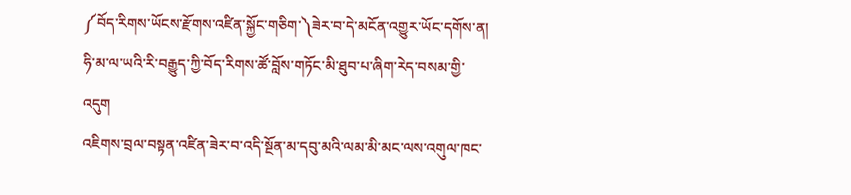༼བོད་རིགས་ཡོངས་རྫོགས་འཛིན་སྐྱོང་གཅིག་༽ཟེར་བ་དེ་མངོན་འགྱུར་ཡོང་དགོས་ན། ཧི་མ་ལ་ཡའི་རི་བརྒྱུད་ཀྱི་བོད་རིགས་ཚོ་བློས་གཏོང་མི་ཐུབ་པ་ཞིག་རེད་བསམ་གྱི་འདུག
འཇིགས་བྲལ་བསྟན་འཛིན་ཟེར་བ་འདི་སྔོན་མ་དབུ་མའི་ལམ་མི་མང་ལས་འགུལ་ཁང་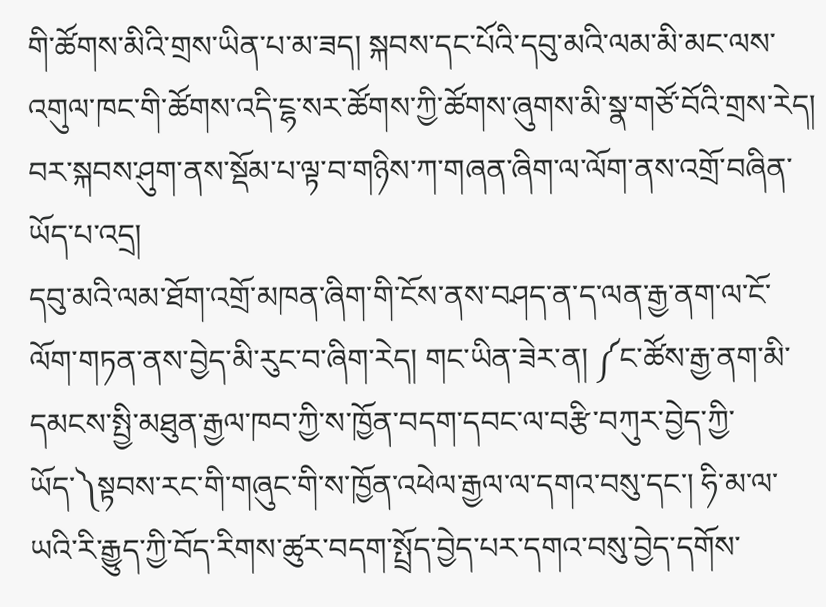གི་ཚོགས་མིའི་གྲས་ཡིན་པ་མ་ཟད། སྐབས་དང་པོའི་དབུ་མའི་ལམ་མི་མང་ལས་འགུལ་ཁང་གི་ཚོགས་འདི་ངྷ་སར་ཚོགས་ཀྱི་ཚོགས་ཞུགས་མི་སྣ་གཙོ་བོའི་གྲས་རེད། བར་སྐབས་ཤུག་ནས་སྡོམ་པ་ལྟ་བ་གཉིས་ཀ་གཞན་ཞིག་ལ་ལོག་ནས་འགྲོ་བཞིན་ཡོད་པ་འདྲ།
དབུ་མའི་ལམ་ཐོག་འགྲོ་མཁན་ཞིག་གི་ངོས་ནས་བཤད་ན་ད་ལན་རྒྱ་ནག་ལ་ངོ་ལོག་གཏན་ནས་བྱེད་མི་རུང་བ་ཞིག་རེད། གང་ཡིན་ཟེར་ན། ༼ང་ཚོས་རྒྱ་ནག་མི་དམངས་སྤྱི་མཐུན་རྒྱལ་ཁབ་ཀྱི་ས་ཁྱོན་བདག་དབང་ལ་བརྩི་བཀུར་བྱེད་ཀྱི་ཡོད་༽སྟབས་རང་གི་གཞུང་གི་ས་ཁྱོན་འཕེལ་རྒྱལ་ལ་དགའ་བསུ་དང་། ཧི་མ་ལ་ཡའི་རི་རྒྱུད་ཀྱི་བོད་རིགས་ཚུར་བདག་སྤྲོད་བྱེད་པར་དགའ་བསུ་བྱེད་དགོས་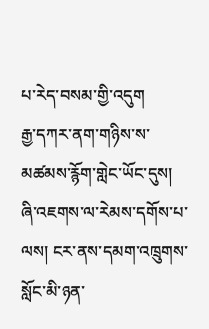པ་རེད་བསམ་གྱི་འདུག
རྒྱ་དཀར་ནག་གཉིས་ས་མཚམས་རྙོག་གླེང་ཡོང་དུས། ཞི་འཇགས་ལ་རེམས་དགོས་པ་ལས། ངར་ནས་དམག་འཁྲུགས་སློང་མི་ཉན་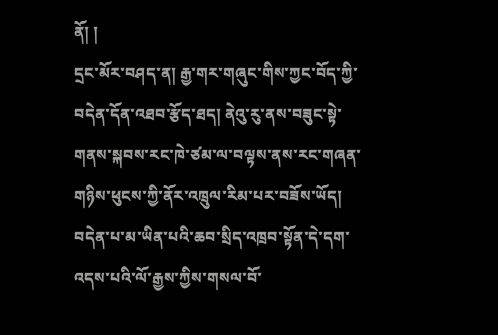ནོ། །
དྲང་མོར་བཤད་ན། རྒྱ་གར་གཞུང་གིས་ཀྱང་བོད་ཀྱི་བདེན་དོན་འཐབ་རྩོད་ཐད། ནེའུ་རུ་ནས་བཟུང་སྟེ་གནས་སྐབས་རང་ཁེ་ཙམ་ལ་བལྟས་ནས་རང་གཞན་གཉིས་ཕུངས་ཀྱི་ནོར་འཁྲུལ་རིམ་པར་བཟོས་ཡོད། བདེན་པ་མ་ཡིན་པའི་ཆབ་སྲིད་འཁྲབ་སྟོན་དེ་དག་འདས་པའི་ལོ་རྒྱས་ཀྱིས་གསལ་བོ་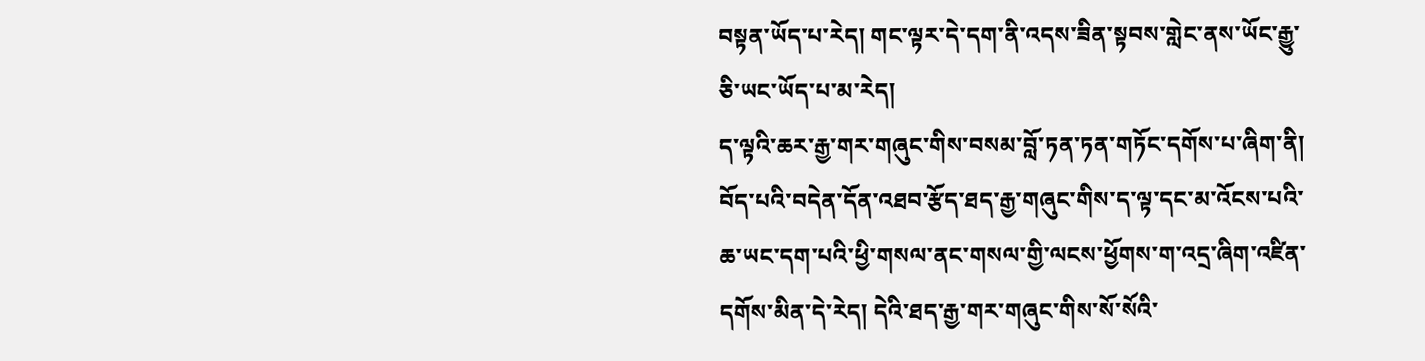བསྟན་ཡོད་པ་རེད། གང་ལྟར་དེ་དག་ནི་འདས་ཟིན་སྟབས་གླེང་ནས་ཡོང་རྒྱུ་ཅི་ཡང་ཡོད་པ་མ་རེད།
ད་ལྟའི་ཆར་རྒྱ་གར་གཞུང་གིས་བསམ་བློ་ཏན་ཏན་གཏོང་དགོས་པ་ཞིག་ནི། བོད་པའི་བདེན་དོན་འཐབ་རྩོད་ཐད་རྒྱ་གཞུང་གིས་ད་ལྟ་དང་མ་འོངས་པའི་ཆ་ཡང་དག་པའི་ཕྱི་གསལ་ནང་གསལ་གྱི་ལངས་ཕྱོགས་ག་འདྲ་ཞིག་འཛིན་དགོས་མིན་དེ་རེད། དེའི་ཐད་རྒྱ་གར་གཞུང་གིས་སོ་སོའི་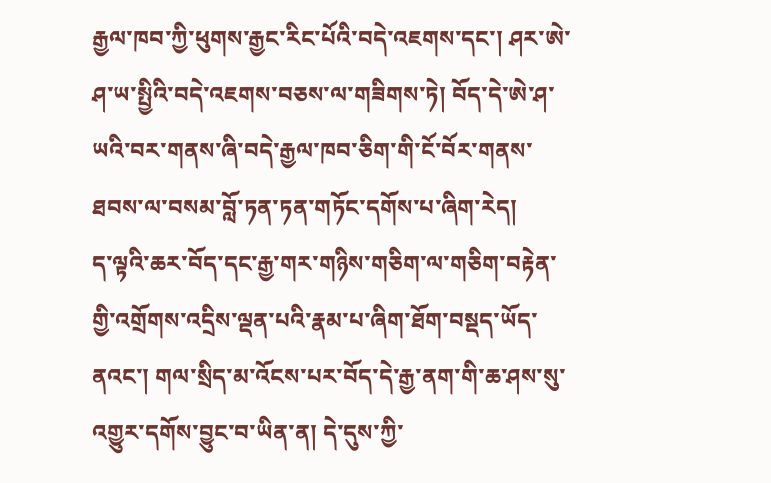རྒྱལ་ཁབ་ཀྱི་ཕུགས་རྒྱང་རིང་པོའི་བདེ་འཇགས་དང་། ཤར་ཨེ་ཤ་ཡ་སྤྱིའི་བདེ་འཇགས་བཅས་ལ་གཟིགས་ཏེ། བོད་དེ་ཨེ་ཤ་ཡའི་བར་གནས་ཞི་བདེ་རྒྱལ་ཁབ་ཅིག་གི་ངོ་བོར་གནས་ཐབས་ལ་བསམ་བློ་ཏན་ཏན་གཏོང་དགོས་པ་ཞིག་རེད།
ད་ལྟའི་ཆར་བོད་དང་རྒྱ་གར་གཉིས་གཅིག་ལ་གཅིག་བརྟེན་གྱི་འགྲོགས་འདྲིས་ལྡན་པའི་རྣམ་པ་ཞིག་ཐོག་བསྡད་ཡོད་ནའང་། གལ་སྲིད་མ་འོངས་པར་བོད་དེ་རྒྱ་ནག་གི་ཆ་ཤས་སུ་འགྱུར་དགོས་བྱུང་བ་ཡིན་ན། དེ་དུས་ཀྱི་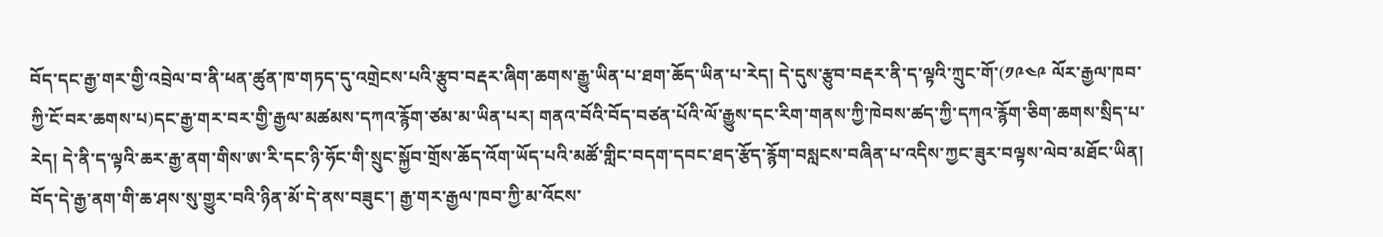བོད་དང་རྒྱ་གར་གྱི་འབྲེལ་བ་ནི་ཕན་ཚུན་ཁ་གཏད་དུ་འགྲེངས་པའི་རྩུབ་བརྡར་ཞིག་ཆགས་རྒྱུ་ཡིན་པ་ཐག་ཆོད་ཡིན་པ་རེད། དེ་དུས་རྩུབ་བརྡར་ནི་ད་ལྟའི་ཀྲུང་གོ་(༡༩༤༩ ལོར་རྒྱལ་ཁབ་ཀྱི་ངོ་བར་ཆགས་པ)དང་རྒྱ་གར་བར་གྱི་རྒྱལ་མཚམས་དཀའ་རྙོག་ཙམ་མ་ཡིན་པར། གནའ་བོའི་བོད་བཙན་པོའི་ལོ་རྒྱུས་དང་རིག་གནས་ཀྱི་ཁེབས་ཚད་ཀྱི་དཀའ་རྙོག་ཅིག་ཆགས་སྲིད་པ་རེད། དེ་ནི་ད་ལྟའི་ཆར་རྒྱ་ནག་གིས་ཨ་རི་དང་ཉི་ཧོང་གི་སྲུང་སྐྱོབ་གྲོས་ཆོད་འོག་ཡོད་པའི་མཚོ་གླིང་བདག་དབང་ཐད་རྩོད་རྙོག་བསླངས་བཞིན་པ་འདིས་ཀྱང་ཟུར་བལྟས་ལེབ་མཐོང་ཡིན།
བོད་དེ་རྒྱ་ནག་གི་ཆ་ཤས་སུ་གྱུར་བའི་ཉིན་མོ་དེ་ནས་བཟུང་། རྒྱ་གར་རྒྱལ་ཁབ་ཀྱི་མ་འོངས་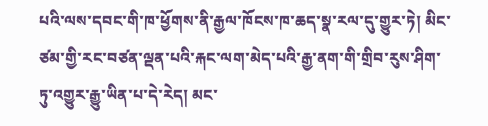པའི་ལས་དབང་གི་ཁ་ཕྱོགས་ནི་རྒྱལ་ཁོངས་ཁ་ཆད་སྣ་རལ་དུ་གྱུར་ཏེ། མིང་ཙམ་གྱི་རང་བཙན་ལྡན་པའི་རྐང་ལག་མེད་པའི་རྒྱ་ནག་གི་གྲིབ་རུས་ཤིག་ཏུ་འགྱུར་རྒྱུ་ཡིན་པ་དེ་རེད། མང་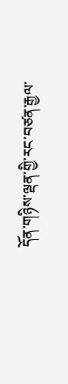དོན་གཉིས་ལྡན་གྱི་རང་བཙན་རྒྱལ་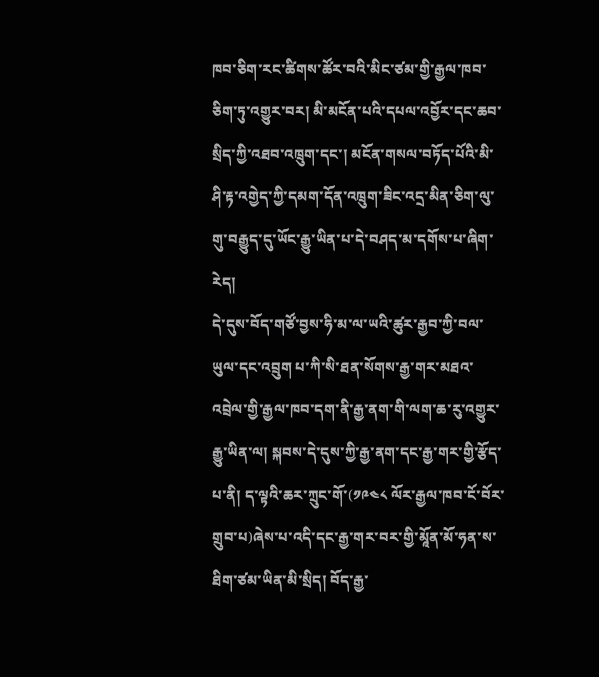ཁབ་ཅིག་རང་ཚིགས་ཚོར་བའི་མིང་ཙམ་གྱི་རྒྱལ་ཁབ་ཅིག་ཏུ་འགྱུར་བར། མི་མངོན་པའི་དཔལ་འབྱོར་དང་ཆབ་སྲིད་ཀྱི་འཐབ་འཁྲུག་དང་། མངོན་གསལ་བཏོད་པོའི་མི་ཤི་རྟ་འགྱེད་ཀྱི་དམག་དོན་འཁྲུག་ཟིང་འདྲ་མིན་ཅིག་ལུ་གུ་བརྒྱུད་དུ་ཡོང་རྒྱུ་ཡིན་པ་དེ་བཤད་མ་དགོས་པ་ཞིག་རེད།
དེ་དུས་བོད་གཙོ་བྱས་ཧི་མ་ལ་ཡའི་ཚུར་རྒྱབ་ཀྱི་བལ་ཡུལ་དང་འབྲུག པ་ཀི་སི་ཐན་སོགས་རྒྱ་གར་མཐའ་འབྲེལ་གྱི་རྒྱལ་ཁབ་དག་ནི་རྒྱ་ནག་གི་ལག་ཆ་རུ་འགྱུར་རྒྱུ་ཡིན་ལ། སྐབས་དེ་དུས་ཀྱི་རྒྱ་ནག་དང་རྒྱ་གར་གྱི་རྩོད་པ་ནི། ད་ལྟའི་ཆར་ཀྲུང་གོ་(༡༩༤༨ ལོར་རྒྱལ་ཁབ་ངོ་བོར་གྲུབ་པ)ཞེས་པ་འདི་དང་རྒྱ་གར་བར་གྱི་མཱོན་མོ་ཧན་ས་ཐིག་ཙམ་ཡིན་མི་སྲིད། བོད་རྒྱ་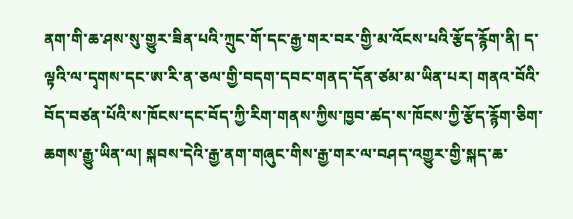ནག་གི་ཆ་ཤས་སུ་གྱུར་ཟིན་པའི་ཀྲུང་གོ་དང་རྒྱ་གར་བར་གྱི་མ་འོངས་པའི་རྩོད་རྙོག་ནི། ད་ལྟའི་ལ་དྭགས་དང་ཨ་རི་ན་ཅལ་གྱི་བདག་དབང་གནད་དོན་ཙམ་མ་ཡིན་པར། གནའ་བོའི་བོད་བཙན་པོའི་ས་ཁོངས་དང་བོད་ཀྱི་རིག་གནས་ཀྱིས་ཁྱབ་ཚད་ས་ཁོངས་ཀྱི་རྩོད་རྙོག་ཅིག་ཆགས་རྒྱུ་ཡིན་ལ། སྐབས་དེའི་རྒྱ་ནག་གཞུང་གིས་རྒྱ་གར་ལ་བཤད་འགྱུར་གྱི་སྐད་ཆ་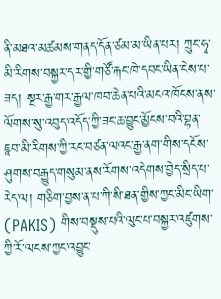ནི་མཐའ་མཚམས་གནད་དོན་ཙམ་མ་ཡིན་པར། ཀྲུང་ཧྭ་མི་རིགས་བསྐྱར་དར་གྱི་གཙོ་རྐང་ཁེ་དབང་ཡིན་ངེས་པ་ཟད། སྔར་རྒྱ་གར་རྒྱལ་ཁབ་ཆེན་པའི་མངའ་ཁོངས་ནས་ལོགས་སུ་འབུད་འདོད་ཀྱི་ཟང་ཆ་བྱུང་མྱོངས་བའི་བྷན་ཇཱབ་མི་རིགས་ཀྱི་རང་བཙན་ལའང་རྒྱ་ནག་གིས་དངོས་ཤུགས་བརྒྱུད་གསུམ་ནས་རོགས་འདེགས་བྱེད་སྲིད་པ་རེད་ལ། གཅིག་བྱས་ན་པ་ཀི་སི་ཐན་གྱིས་ཀྱང་མིང་ཡིག་ (PAKIS) གིས་བསྡུས་པའི་ལུང་པ་བསྐྱར་འཛུགས་ཀྱི་རོ་ལངས་ཀྱང་འབྱུང་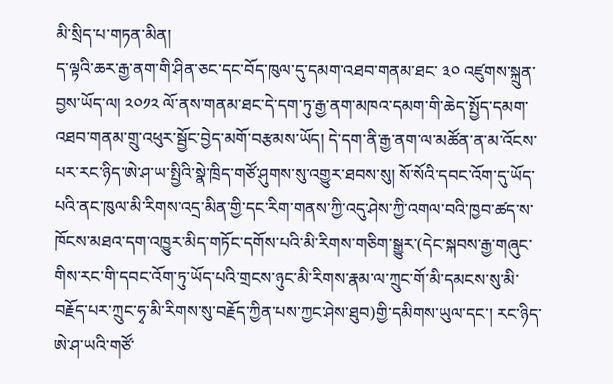མི་སྲིད་པ་གཏན་མིན།
ད་ལྟའི་ཆར་རྒྱ་ནག་གི་ཤིན་ཅང་དང་བོད་ཁུལ་དུ་དམག་འཐབ་གནམ་ཐང་ ༣༠ འཛུགས་སྐྲུན་བྱས་ཡོད་ལ། ༢༠༡༢ ལོ་ནས་གནམ་ཐང་དེ་དག་ཏུ་རྒྱ་ནག་མཁའ་དམག་གི་ཆེད་སྤྱོད་དམག་འཐབ་གནམ་གྲུ་འཕུར་སྦྱོང་བྱེད་མགོ་བརྩམས་ཡོད། དེ་དག་ནི་རྒྱ་ནག་ལ་མཚོན་ན་མ་འོངས་པར་རང་ཉིད་ཨེ་ཤ་ཡ་སྤྱིའི་སྣེ་ཁྲིད་གཙོ་ཤུགས་སུ་འགྱུར་ཐབས་སུ། སོ་སོའི་དབང་འོག་དུ་ཡོད་པའི་ནང་ཁུལ་མི་རིགས་འདྲ་མིན་གྱི་དང་རིག་གནས་ཀྱི་འདུ་ཤེས་ཀྱི་འགལ་བའི་ཁྱབ་ཚད་ས་ཁོངས་མཐའ་དག་འཁྱུར་མིད་གཏོང་དགོས་པའི་མི་རིགས་གཅིག་སྒྱུར་(དེང་སྐབས་རྒྱ་གཞུང་གིས་རང་གི་དབང་འོག་ཏུ་ཡོད་པའི་གྲངས་ཉུང་མི་རིགས་རྣམ་ལ་ཀྲུང་གོ་མི་དམངས་སུ་མི་བརྗོད་པར་ཀྲུང་ཧྭ་མི་རིགས་སུ་བརྗོད་ཀྱིན་པས་ཀྱང་ཤེས་ཐུབ)གྱི་དམིགས་ཡུལ་དང་། རང་ཉིད་ཨེ་ཤ་ཡའི་གཙོ་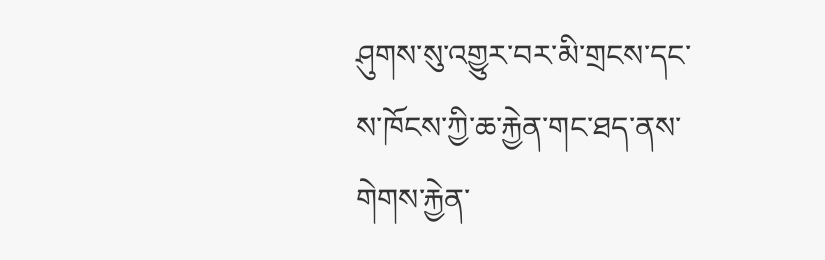ཤུགས་སུ་འགྱུར་བར་མི་གྲངས་དང་ས་ཁོངས་ཀྱི་ཆ་རྐྱེན་གང་ཐད་ནས་གེགས་རྐྱེན་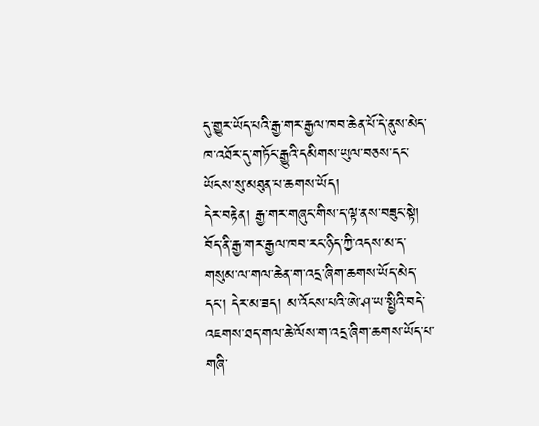དུ་གྱུར་ཡོད་པའི་རྒྱ་གར་རྒྱལ་ཁབ་ཆེན་པོ་དེ་ནུས་མེད་ཁ་འཐོར་དུ་གཏོང་རྒྱུའི་དམིགས་ཡུལ་བཅས་དང་ཡོངས་སུ་མཐུན་པ་ཆགས་ཡོད།
དེར་བརྟེན། རྒྱ་གར་གཞུང་གིས་ད་ལྟ་ནས་བཟུང་སྟེ། བོད་ནི་རྒྱ་གར་རྒྱལ་ཁབ་རང་ཉིད་ཀྱི་འདས་མ་ད་གསུམ་ལ་གལ་ཆེན་ག་འདྲ་ཞིག་ཆགས་ཡོད་མེད་དང་། དེར་མ་ཟད། མ་འོངས་པའི་ཨེ་ཤ་ཡ་སྤྱིའི་བདེ་འཇགས་ཐད་གལ་ཆེ་ལོས་ག་འདྲ་ཞིག་ཆགས་ཡོད་པ་གཞི་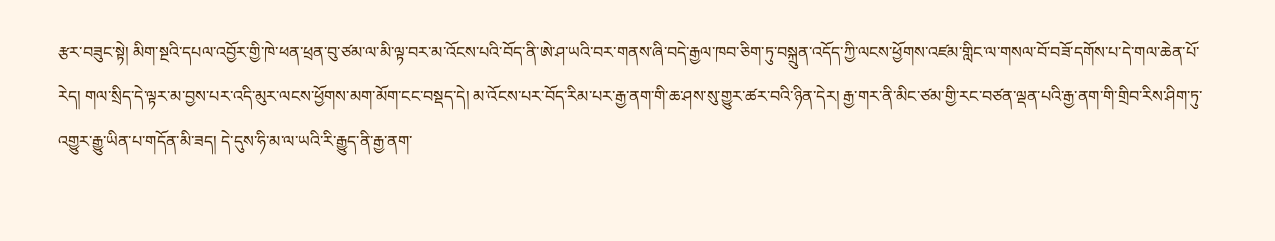རྩར་བཟུང་སྟེ། མིག་སྔའི་དཔལ་འབྱོར་གྱི་ཁེ་ཕན་ཕྲན་བུ་ཙམ་ལ་མི་ལྟ་བར་མ་འོངས་པའི་བོད་ནི་ཨེ་ཤ་ཡའི་བར་གནས་ཞི་བདེ་རྒྱལ་ཁབ་ཅིག་ཏུ་བསྐྲུན་འདོད་ཀྱི་ལངས་ཕྱོགས་འཛམ་གླིང་ལ་གསལ་བོ་བཟོ་དགོས་པ་དེ་གལ་ཆེན་པོ་རེད། གལ་སྲིད་དེ་ལྟར་མ་བྱས་པར་འདི་མུར་ལངས་ཕྱོགས་མག་མོག་ངང་བསྡད་དེ། མ་འོངས་པར་བོད་རིམ་པར་རྒྱ་ནག་གི་ཆ་ཤས་སུ་གྱུར་ཚར་བའི་ཉིན་དེར། རྒྱ་གར་ནི་མིང་ཙམ་གྱི་རང་བཙན་ལྡན་པའི་རྒྱ་ནག་གི་གྲིབ་རིས་ཤིག་ཏུ་འགྱུར་རྒྱུ་ཡིན་པ་གདོན་མི་ཟད། དེ་དུས་ཧི་མ་ལ་ཡའི་རི་རྒྱུད་ནི་རྒྱ་ནག་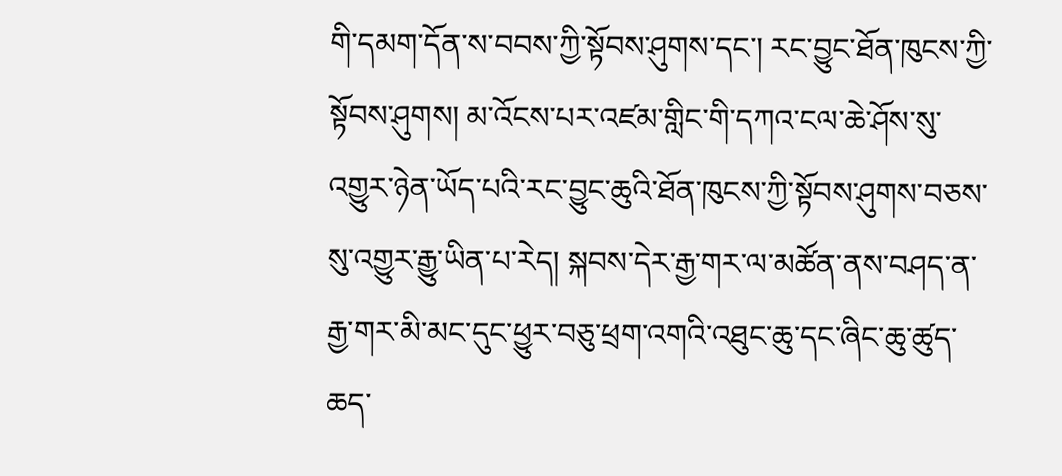གི་དམག་དོན་ས་བབས་ཀྱི་སྟོབས་ཤུགས་དང་། རང་བྱུང་ཐོན་ཁུངས་ཀྱི་སྟོབས་ཤུགས། མ་འོངས་པར་འཛམ་གླིང་གི་དཀའ་ངལ་ཆེ་ཤོས་སུ་འགྱུར་ཉེན་ཡོད་པའི་རང་བྱུང་ཆུའི་ཐོན་ཁུངས་ཀྱི་སྟོབས་ཤུགས་བཅས་སུ་འགྱུར་རྒྱུ་ཡིན་པ་རེད། སྐབས་དེར་རྒྱ་གར་ལ་མཚོན་ནས་བཤད་ན་རྒྱ་གར་མི་མང་དུང་ཕྱུར་བཅུ་ཕྲག་འགའི་འཐུང་ཆུ་དང་ཞིང་ཆུ་ཚུད་ཆད་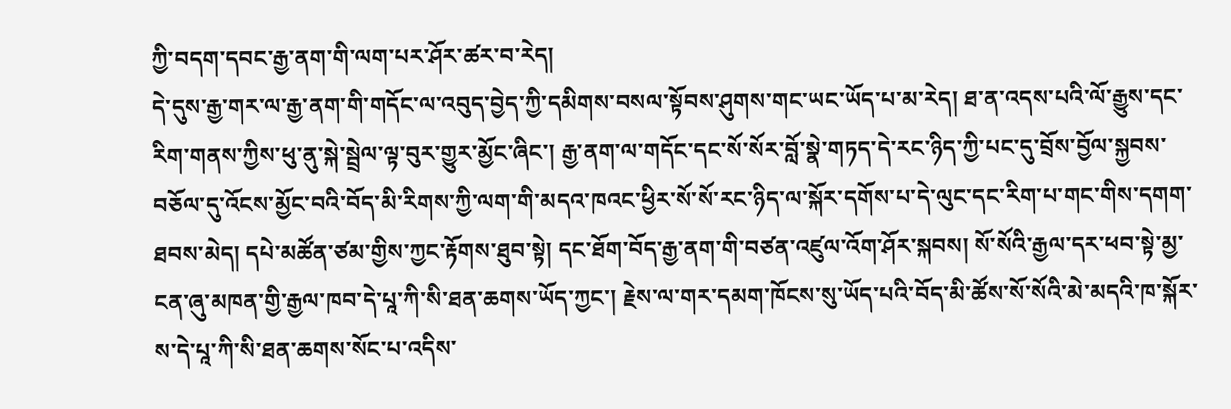ཀྱི་བདག་དབང་རྒྱ་ནག་གི་ལག་པར་ཤོར་ཚར་བ་རེད།
དེ་དུས་རྒྱ་གར་ལ་རྒྱ་ནག་གི་གདོང་ལ་འབུད་བྱེད་ཀྱི་དམིགས་བསལ་སྟོབས་ཤུགས་གང་ཡང་ཡོད་པ་མ་རེད། ཐ་ན་འདས་པའི་ལོ་རྒྱུས་དང་རིག་གནས་ཀྱིས་ཕུ་ནུ་སྐེ་སྦྲེལ་ལྟ་བུར་གྱུར་མྱོང་ཞིང་། རྒྱ་ནག་ལ་གདོང་དང་སོ་སོར་བློ་སྣེ་གཏད་དེ་རང་ཉིད་ཀྱི་པང་དུ་བྲོས་བྱོལ་སྐྱབས་བཅོལ་དུ་འོངས་མྱོང་བའི་བོད་མི་རིགས་ཀྱི་ལག་གི་མདའ་ཁའང་ཕྱིར་སོ་སོ་རང་ཉིད་ལ་སྐོར་དགོས་པ་དེ་ལུང་དང་རིག་པ་གང་གིས་དགག་ཐབས་མེད། དཔེ་མཚོན་ཙམ་གྱིས་ཀྱང་རྟོགས་ཐུབ་སྟེ། དང་ཐོག་བོད་རྒྱ་ནག་གི་བཙན་འཛུལ་འོག་ཤོར་སྐབས། སོ་སོའི་རྒྱལ་དར་ཕབ་སྟེ་མྱ་ངན་ཞུ་མཁན་གྱི་རྒྱལ་ཁབ་དེ་པཱ་ཀི་སི་ཐན་ཆགས་ཡོད་ཀྱང་། རྗེས་ལ་གར་དམག་ཁོངས་སུ་ཡོད་པའི་བོད་མི་ཚོས་སོ་སོའི་མེ་མདའི་ཁ་སྐོར་ས་དེ་པཱ་ཀི་སི་ཐན་ཆགས་སོང་པ་འདིས་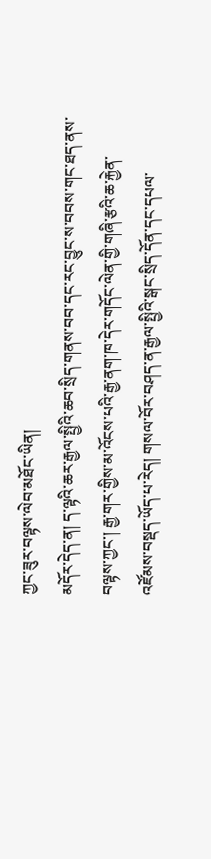ཀྱང་ཟུར་བལྟས་ལེབ་མཐོང་ཡིན།
མདོར་དེད་ན། ད་ལྟའི་ཆར་རྒྱལ་སྤྱིའི་ཆབ་སྲིད་གནས་བབ་དང་རང་བྱུང་ས་བབས་གང་ཐད་ནས་བལྟས་ཀྱང་། རྒྱ་གར་གྱིས་མ་འོངས་པའི་རྒྱ་ནག་ཁ་དེར་གདོང་ལེན་གྱི་གཞི་རྩའི་ཆ་རྐྱེན་འཛོམས་བསྡད་ཡོད་པ་རེད། གསལ་བོར་བཤད་ན་རྒྱལ་སྤྱིའི་སྒང་སྲིད་དོན་དང་དཔལ་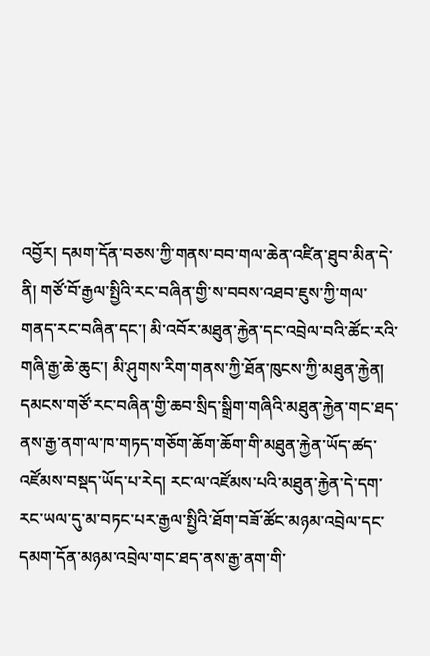འབྱོར། དམག་དོན་བཅས་ཀྱི་གནས་བབ་གལ་ཆེན་འཛིན་ཐུབ་མིན་དེ་ནི། གཙོ་བོ་རྒྱལ་སྤྱིའི་རང་བཞིན་གྱི་ས་བབས་འཐབ་ཇུས་ཀྱི་གལ་གནད་རང་བཞིན་དང་། མི་འབོར་མཐུན་རྐྱེན་དང་འབྲེལ་བའི་ཚོང་རའི་གཞི་རྒྱ་ཆེ་ཆུང་། མི་ཤུགས་རིག་གནས་ཀྱི་ཐོན་ཁུངས་ཀྱི་མཐུན་རྐྱེན། དམངས་གཙོ་རང་བཞིན་གྱི་ཆབ་སྲིད་སྒྲིག་གཞིའི་མཐུན་རྐྱེན་གང་ཐད་ནས་རྒྱ་ནག་ལ་ཁ་གཏད་གཅོག་ཆོག་ཆོག་གི་མཐུན་རྐྱེན་ཡོད་ཚད་འཛོམས་བསྡད་ཡོད་པ་རེད། རང་ལ་འཛོམས་པའི་མཐུན་རྐྱེན་དེ་དག་རང་ཡལ་དུ་མ་བཏང་པར་རྒྱལ་སྤྱིའི་ཐོག་བཟོ་ཚོང་མཉམ་འབྲེལ་དང་དམག་དོན་མཉམ་འབྲེལ་གང་ཐད་ནས་རྒྱ་ནག་གི་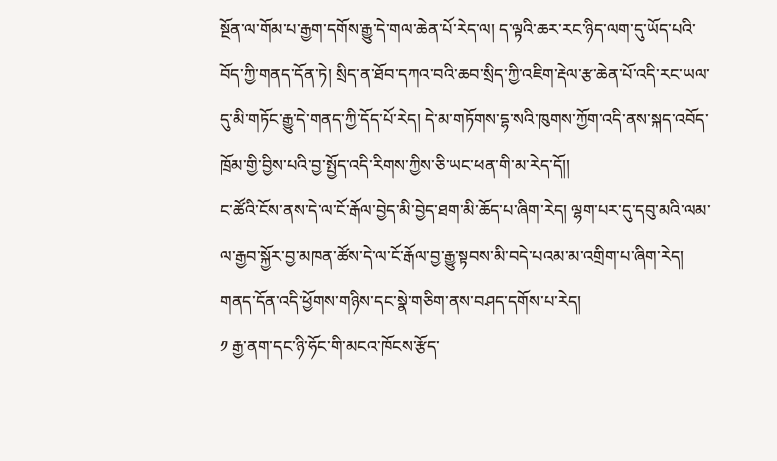སྔོན་ལ་གོམ་པ་རྒྱག་དགོས་རྒྱུ་དེ་གལ་ཆེན་པོ་རེད་ལ། ད་ལྟའི་ཆར་རང་ཉིད་ལག་དུ་ཡོད་པའི་བོད་ཀྱི་གནད་དོན་ཏེ། སྲིད་ན་ཐོབ་དཀའ་བའི་ཆབ་སྲིད་ཀྱི་འཇིག་རྡེལ་རྩ་ཆེན་པོ་འདི་རང་ཡལ་དུ་མི་གཏོང་རྒྱུ་དེ་གནད་ཀྱི་དོད་པོ་རེད། དེ་མ་གཏོགས་དྷ་སའི་ཁུགས་ཀྱོག་འདི་ནས་སྐད་འབོད་ཁྲོམ་གྱི་བྱིས་པའི་བྱ་སྤྱོད་འདི་རིགས་ཀྱིས་ཅི་ཡང་ཕན་གི་མ་རེད་དོ།།
ང་ཚོའི་ངོས་ནས་དེ་ལ་ངོ་རྒོལ་བྱེད་མི་བྱེད་ཐག་མི་ཆོད་པ་ཞིག་རེད། ལྷག་པར་དུ་དབུ་མའི་ལམ་ལ་རྒྱབ་སྐྱོར་བྱ་མཁན་ཚོས་དེ་ལ་ངོ་རྒོལ་བྱ་རྒྱུ་སྟབས་མི་བདེ་པའམ་མ་འགྲིག་པ་ཞིག་རེད།
གནད་དོན་འདི་ཕྱོགས་གཉིས་དང་སྣེ་གཅིག་ནས་བཤད་དགོས་པ་རེད།
༡ རྒྱ་ནག་དང་ཉི་ཧོང་གི་མངའ་ཁོངས་རྩོད་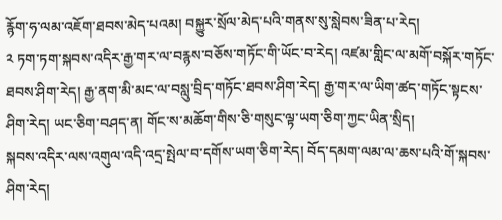རྙོག་ཧ་ལམ་འཇོག་ཐབས་མེད་པའམ། བསྐྱུར་སྲོལ་མེད་པའི་གནས་སུ་སླེབས་ཟིན་པ་རེད།
༢ ཏག་ཏག་སྐབས་འདིར་རྒྱ་གར་ལ་བརྙས་བཅོས་གཏོང་གི་ཡོང་བ་རེད། འཛམ་གླིང་ལ་མགོ་བསྐོར་གཏོང་ཐབས་ཤིག་རེད། རྒྱ་ནག་མི་མང་ལ་བསླུ་བྲིད་གཏོང་ཐབས་ཤིག་རེད། རྒྱ་གར་ལ་ཡིག་ཚད་གཏོང་སྟངས་ཤིག་རེད། ཡང་ཅིག་བཤད་ན། གོང་ས་མཆོག་གིས་ཅི་གསུང་ལྟ་ཡག་ཅིག་ཀྱང་ཡིན་སྲིད།
སྐབས་འདིར་ལས་འགུལ་འདི་འདྲ་སྤེལ་བ་དགོས་ཡག་ཅིག་རེད། བོད་དམག་ལམ་ལ་ཆས་པའི་གོ་སྐབས་ཤིག་རེད།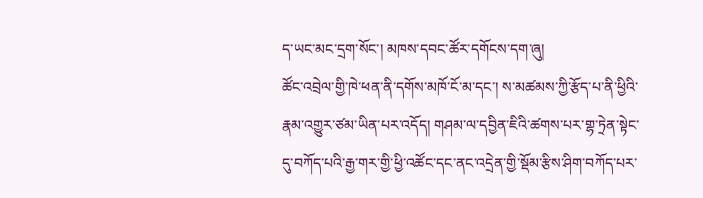ད་ཡང་མང་དྲག་སོང་། མཁས་དབང་ཚོར་དགོངས་དག་ཞུ།
ཚོང་འབྲེལ་གྱི་ཁེ་ཕན་ནི་དགོས་མཁོ་ངོ་མ་དང་། ས་མཚམས་ཀྱི་རྩོད་པ་ནི་ཕྱིའི་རྣམ་འགྱུར་ཙམ་ཡིན་པར་འདོད། གཤམ་ལ་དབྱིན་ཇིའི་ཚགས་པར་གྷ་ཏྲེན་སྟེང་དུ་བཀོད་པའི་རྒྱ་གར་གྱི་ཕྱི་འཚོང་དང་ནང་འདྲེན་གྱི་སྡོམ་རྩིས་ཤིག་བཀོད་པར་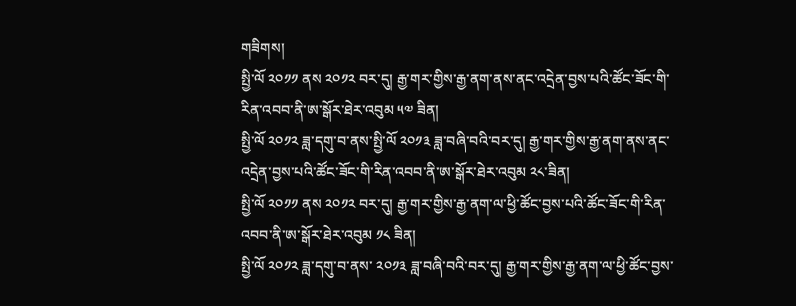གཟིགས།
སྤྱི་ལོ ༢༠༡༡ ནས ༢༠༡༢ བར་དུ། རྒྱ་གར་གྱིས་རྒྱ་ནག་ནས་ནང་འདྲེན་བྱས་པའི་ཚོང་ཟོང་གི་རིན་འབབ་ནི་ཨ་སྒོར་ཐེར་འབུམ ༥༧ ཟིན།
སྤྱི་ལོ ༢༠༡༢ ཟླ་དགུ་བ་ནས་སྤྱི་ལོ ༢༠༡༣ ཟླ་བཞི་བའི་བར་དུ། རྒྱ་གར་གྱིས་རྒྱ་ནག་ནས་ནང་འདྲེན་བྱས་པའི་ཚོང་ཟོང་གི་རིན་འབབ་ནི་ཨ་སྒོར་ཐེར་འབུམ ༢༨་ཟིན།
སྤྱི་ལོ ༢༠༡༡ ནས ༢༠༡༢ བར་དུ། རྒྱ་གར་གྱིས་རྒྱ་ནག་ལ་ཕྱི་ཚོང་བྱས་པའི་ཚོང་ཟོང་གི་རིན་འབབ་ནི་ཨ་སྒོར་ཐེར་འབུམ ༡༨ ཟིན།
སྤྱི་ལོ ༢༠༡༢ ཟླ་དགུ་བ་ནས་ ༢༠༡༣ ཟླ་བཞི་བའི་བར་དུ། རྒྱ་གར་གྱིས་རྒྱ་ནག་ལ་ཕྱི་ཚོང་བྱས་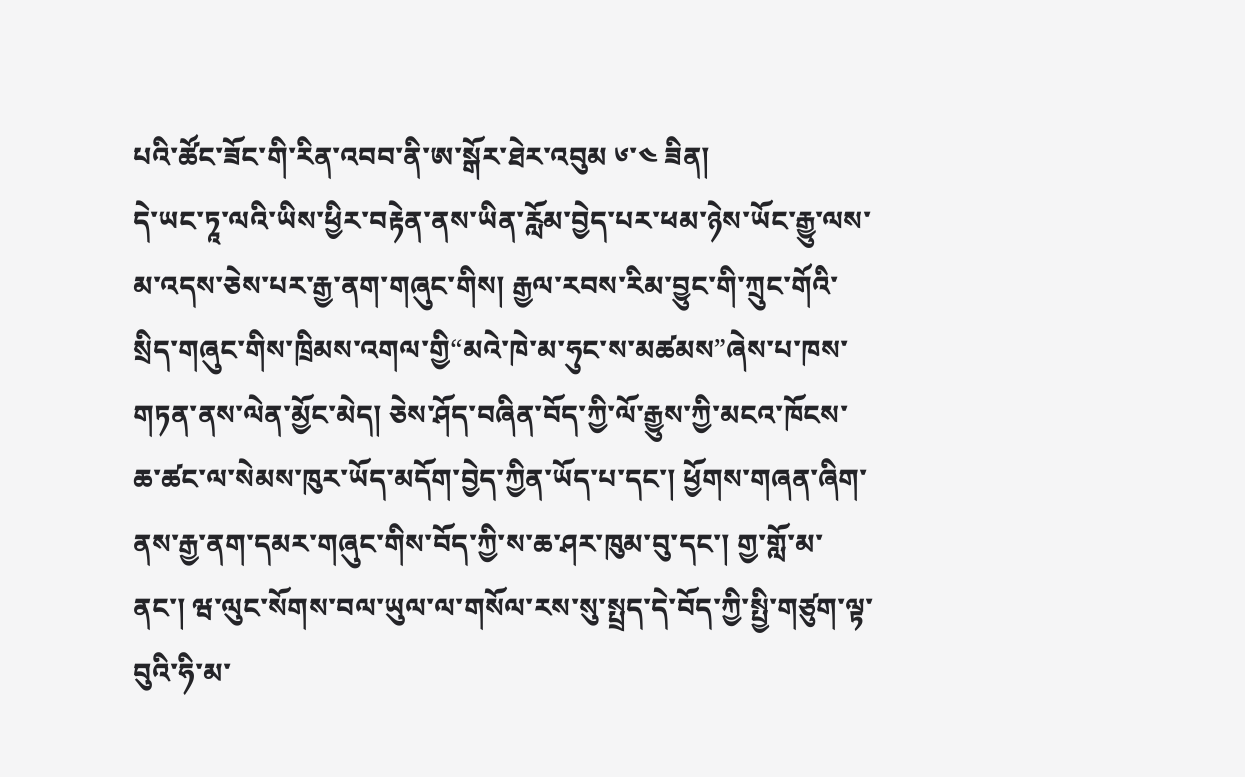པའི་ཚོང་ཟོང་གི་རིན་འབབ་ནི་ཨ་སྒོར་ཐེར་འབུམ ༦་༤ ཟིན།
དེ་ཡང་ཏཱ་ལའི་ཡིས་ཕྱིར་བརྟེན་ནས་ཡིན་རློམ་བྱེད་པར་ཕམ་ཉེས་ཡོང་རྒྱུ་ལས་མ་འདས་ཅེས་པར་རྒྱ་ནག་གཞུང་གིས། རྒྱལ་རབས་རིམ་བྱུང་གི་ཀྲུང་གོའི་སྲིད་གཞུང་གིས་ཁྲིམས་འགལ་གྱི“མའེ་ཁེ་མ་ཧུང་ས་མཚམས”ཞེས་པ་ཁས་གཏན་ནས་ལེན་མྱོང་མེད། ཅེས་ཤོད་བཞིན་བོད་ཀྱི་ལོ་རྒྱུས་ཀྱི་མངའ་ཁོངས་ཆ་ཚང་ལ་སེམས་ཁུར་ཡོད་མདོག་བྱེད་ཀྱིན་ཡོད་པ་དང་། ཕྱོགས་གཞན་ཞིག་ནས་རྒྱ་ནག་དམར་གཞུང་གིས་བོད་ཀྱི་ས་ཆ་ཤར་ཁུམ་བུ་དང་། གྱ་གློ་མ་ནང་། ཝ་ལུང་སོགས་བལ་ཡུལ་ལ་གསོལ་རས་སུ་སྤྲད་དེ་བོད་ཀྱི་སྤྱི་གཙུག་ལྟ་བུའི་ཧི་མ་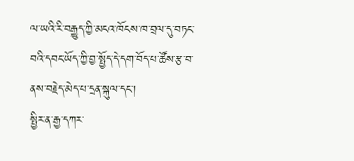ལ་ཡའི་རི་བརྒྱུད་ཀྱི་མངའ་ཁོངས་ཁ་བྲལ་དུ་བཏང་བའི་དབང་ཡོད་ཀྱི་བྱ་སྤྱོད་དེ་དག་བོད་པ་ཚོས་རྩ་བ་ནས་བརྗེད་མེད་པ་དྲན་སྐུལ་དང་།
སྤྱིར་ན་རྒྱ་དཀར་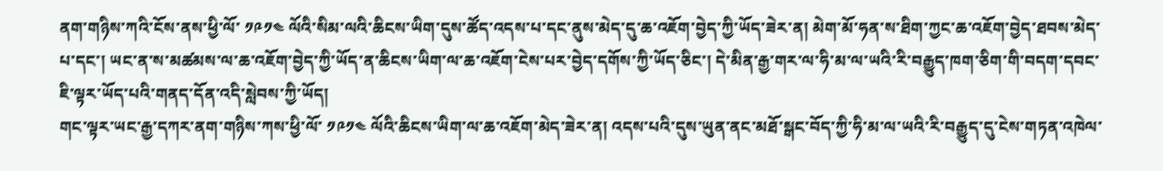ནག་གཉིས་ཀའི་ངོས་ནས་ཕྱི་ལོ་ ༡༩༡༤ ལོའི་སིམ་ལའི་ཆིངས་ཡིག་དུས་ཚོད་འདས་པ་དང་ནུས་མེད་དུ་ཆ་འཇོག་བྱེད་ཀྱི་ཡོད་ཟེར་ན། མེག་མོ་ཧན་ས་ཐིག་ཀྱང་ཆ་འཇོག་བྱེད་ཐབས་མེད་པ་དང་། ཡང་ན་ས་མཚམས་ལ་ཆ་འཇོག་བྱེད་ཀྱི་ཡོད་ན་ཆིངས་ཡིག་ལ་ཆ་འཇོག་ངེས་པར་བྱེད་དགོས་ཀྱི་ཡོད་ཅིང་། དེ་མིན་རྒྱ་གར་ལ་ཧི་མ་ལ་ཡའི་རི་བརྒྱུད་ཁག་ཅིག་གི་བདག་དབང་ཇི་ལྟར་ཡོད་པའི་གནད་དོན་འདི་སླེབས་ཀྱི་ཡོད།
གང་ལྟར་ཡང་རྒྱ་དཀར་ནག་གཉིས་ཀས་ཕྱི་ལོ་ ༡༩༡༤ ལོའི་ཆིངས་ཡིག་ལ་ཆ་འཇོག་མེད་ཟེར་ན། འདས་པའི་དུས་ཡུན་ནང་མཐོ་སྒང་བོད་ཀྱི་ཧི་མ་ལ་ཡའི་རི་བརྒྱུད་དུ་ངེས་གཏན་འཁེལ་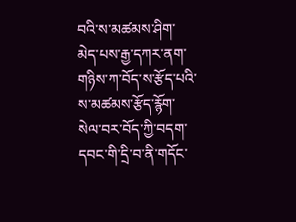བའི་ས་མཚམས་ཤིག་མེད་པས་རྒྱ་དཀར་ནག་གཉིས་ཀ་བོད་ས་རྩོད་པའི་ས་མཚམས་རྩོད་རྙོག་སེལ་བར་བོད་ཀྱི་བདག་དབང་གི་དྲི་བ་ནི་གདོང་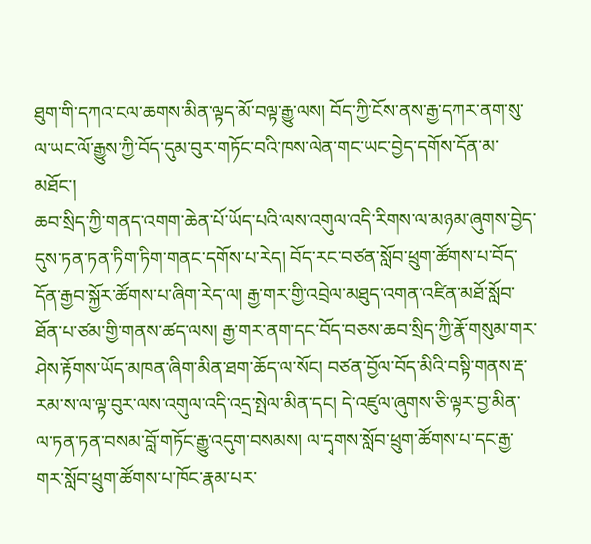ཐུག་གི་དཀའ་ངལ་ཆགས་མིན་ལྟད་མོ་བལྟ་རྒྱུ་ལས། བོད་ཀྱི་ངོས་ནས་རྒྱ་དཀར་ནག་སུ་ལ་ཡང་ལོ་རྒྱུས་ཀྱི་བོད་དུམ་བུར་གཏོང་བའི་ཁས་ལེན་གང་ཡང་བྱེད་དགོས་དོན་མ་མཐོང་།
ཆབ་སྲིད་ཀྱི་གནད་འགག་ཆེན་པོ་ཡོད་པའི་ལས་འགུལ་འདི་རིགས་ལ་མཉམ་ཞུགས་བྱེད་དུས་ཏན་ཏན་ཏིག་ཏིག་གནང་དགོས་པ་རེད། བོད་རང་བཙན་སློབ་ཕྲུག་ཚོགས་པ་བོད་དོན་རྒྱབ་སྐྱོར་ཚོགས་པ་ཞིག་རེད་ལ། རྒྱ་གར་གྱི་འབྲེལ་མཐུད་འགན་འཛིན་མཐོ་སློབ་ཐོན་པ་ཙམ་གྱི་གནས་ཚད་ལས། རྒྱ་གར་ནག་དང་བོད་བཅས་ཆབ་སྲིད་ཀྱི་རྣོ་གསུམ་གར་ཤེས་རྟོགས་ཡོད་མཁན་ཞིག་མིན་ཐག་ཆོད་ལ་སོང། བཙན་བྱོལ་བོད་མིའི་བསྟི་གནས་རྡ་རམ་ས་ལ་ལྟ་བུར་ལས་འགུལ་འདི་འདྲ་སྤེལ་མིན་དང། དེ་འཛུལ་ཞུགས་ཅི་ལྟར་བྱ་མིན་ལ་ཏན་ཏན་བསམ་བློ་གཏོང་རྒྱུ་འདུག་བསམས། ལ་དྭགས་སློབ་ཕྲུག་ཚོགས་པ་དང་རྒྱ་གར་སློབ་ཕྲུག་ཚོགས་པ་ཁོང་རྣམ་པར་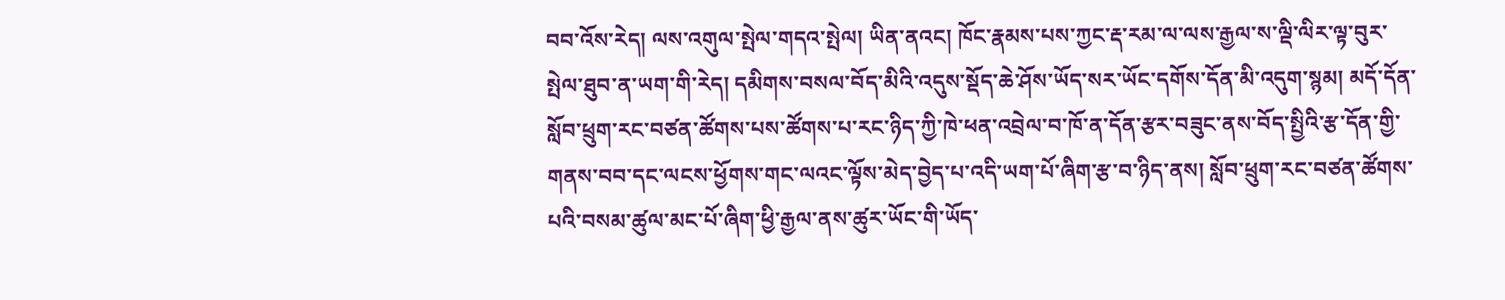བབ་འོས་རེད། ལས་འགུལ་སྤེལ་གདའ་སྤེལ། ཡིན་ནའང། ཁོང་རྣམས་པས་ཀྱང་རྡ་རམ་ལ་ལས་རྒྱལ་ས་ལྡི་ལིར་ལྟ་བུར་སྤེལ་ཐུབ་ན་ཡག་གི་རེད། དམིགས་བསལ་བོད་མིའི་འདུས་སྡོད་ཆེ་ཤོས་ཡོད་སར་ཡོང་དགོས་དོན་མི་འདུག་སྙམ། མདོ་དོན་སློབ་ཕྲུག་རང་བཙན་ཚོགས་པས་ཚོགས་པ་རང་ཉིད་ཀྱི་ཁེ་ཕན་འབྲེལ་བ་ཁོ་ན་དོན་རྩར་བཟུང་ནས་བོད་སྤྱིའི་རྩ་དོན་གྱི་གནས་བབ་དང་ལངས་ཕྱོགས་གང་ལའང་ལྟོས་མེད་བྱེད་པ་འདི་ཡག་པོ་ཞིག་རྩ་བ་ཉིད་ནས། སློབ་ཕྲུག་རང་བཙན་ཚོགས་པའི་བསམ་ཚུལ་མང་པོ་ཞིག་ཕྱི་རྒྱལ་ནས་ཚུར་ཡོང་གི་ཡོད་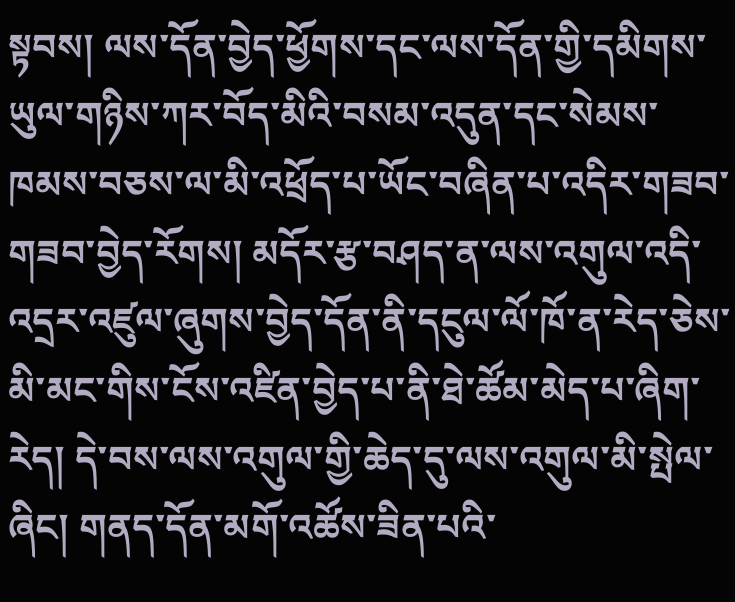སྟབས། ལས་དོན་བྱེད་ཕྱོགས་དང་ལས་དོན་གྱི་དམིགས་ཡུལ་གཉིས་ཀར་བོད་མིའི་བསམ་འདུན་དང་སེམས་ཁམས་བཅས་ལ་མི་འཕྲོད་པ་ཡོང་བཞིན་པ་འདིར་གཟབ་གཟབ་བྱེད་རོགས། མདོར་རྩ་བཤད་ན་ལས་འགུལ་འདི་འདྲར་འཛུལ་ཞུགས་བྱེད་དོན་ནི་དངུལ་ལོ་ཁོ་ན་རེད་ཅེས་མི་མང་གིས་ངོས་འཛིན་བྱེད་པ་ནི་ཐེ་ཚོམ་མེད་པ་ཞིག་རེད། དེ་བས་ལས་འགུལ་གྱི་ཆེད་དུ་ལས་འགུལ་མི་སྤེལ་ཞིང། གནད་དོན་མགོ་འཚོས་ཟིན་པའི་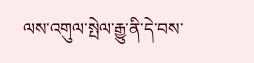ལས་འགུལ་སྤེལ་རྒྱུ་ནི་དེ་བས་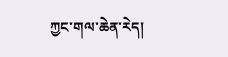ཀྱང་གལ་ཆེན་རེད།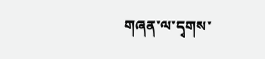གཞན་ལ་དྭགས་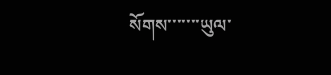སོགས་་་་་་་ཡུལ་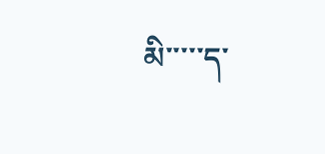མི་་་་་ད་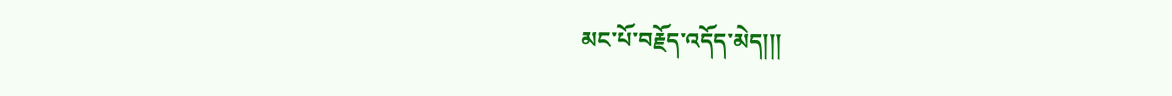མང་པོ་བརྗོད་འདོད་མེད།།།